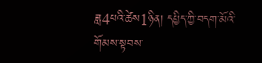ཟླ4པའི་ཚེས1ཉིན། དཔྱིད་ཀྱི་བདག་མོའི་གོམས་སྟབས་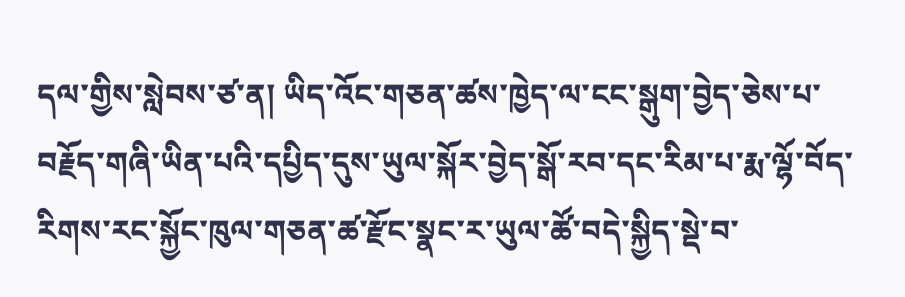དལ་གྱིས་སླེབས་ཙ་ན། ཡིད་འོང་གཅན་ཚས་ཁྱེད་ལ་ངང་སྒུག་བྱེད་ཅེས་པ་བརྗོད་གཞི་ཡིན་པའི་དཔྱིད་དུས་ཡུལ་སྐོར་བྱེད་སྒོ་རབ་དང་རིམ་པ་རྨ་ལྷོ་བོད་རིགས་རང་སྐྱོང་ཁུལ་གཅན་ཚ་རྫོང་སྣང་ར་ཡུལ་ཚོ་བདེ་སྐྱིད་སྡེ་བ་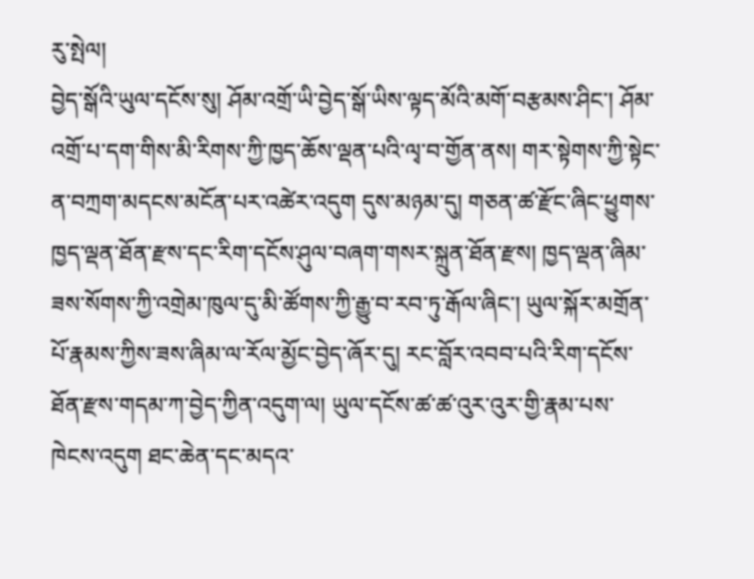རུ་སྤེལ།
བྱེད་སྒོའི་ཡུལ་དངོས་སུ། ཤོམ་འགྲོ་ཡི་བྱེད་སྒོ་ཡིས་ལྟད་མོའི་མགོ་བརྩམས་ཤིང་། ཤོམ་འགྲོ་པ་དག་གིས་མི་རིགས་ཀྱི་ཁྱད་ཆོས་ལྡན་པའི་ལྭ་བ་གྱོན་ནས། གར་སྟེགས་ཀྱི་སྟེང་ན་བཀྲག་མདངས་མངོན་པར་འཚེར་འདུག དུས་མཉམ་དུ། གཅན་ཚ་རྫོང་ཞིང་ཕྱུགས་ཁྱད་ལྡན་ཐོན་རྫས་དང་རིག་དངོས་ཤུལ་བཞག་གསར་སྐྲུན་ཐོན་རྫས། ཁྱད་ལྡན་ཞིམ་ཟས་སོགས་ཀྱི་འགྲེམ་ཁུལ་དུ་མི་ཚོགས་ཀྱི་རྒྱུ་བ་རབ་ཏུ་རྒོལ་ཞིང་། ཡུལ་སྐོར་མགྲོན་པོ་རྣམས་ཀྱིས་ཟས་ཞིམ་ལ་རོལ་མྱོང་བྱེད་ཞོར་དུ། རང་བློར་འབབ་པའི་རིག་དངོས་ཐོན་རྫས་གདམ་ཀ་བྱེད་ཀྱིན་འདུག་ལ། ཡུལ་དངོས་ཚ་ཚ་འུར་འུར་གྱི་རྣམ་པས་ཁེངས་འདུག ཐང་ཆེན་དང་མདའ་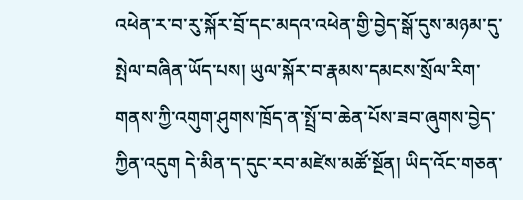འཕེན་ར་བ་རུ་སྐོར་བྲོ་དང་མདའ་འཕེན་གྱི་བྱེད་སྒོ་དུས་མཉམ་དུ་སྤེལ་བཞིན་ཡོད་པས། ཡུལ་སྐོར་བ་རྣམས་དམངས་སྲོལ་རིག་གནས་ཀྱི་འགུག་ཤུགས་ཁྲོད་ན་སྤྲོ་བ་ཆེན་པོས་ཟབ་ཞུགས་བྱེད་ཀྱིན་འདུག དེ་མིན་ད་དུང་རབ་མཛེས་མཚོ་སྔོན། ཡིད་འོང་གཅན་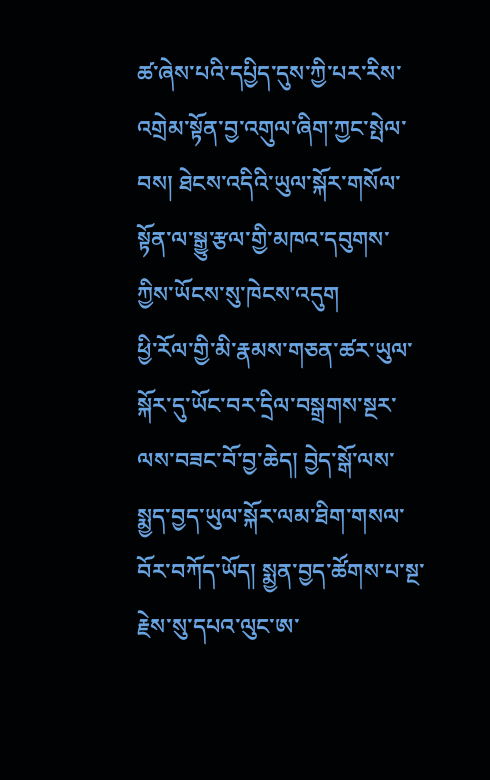ཚ་ཞེས་པའི་དཔྱིད་དུས་ཀྱི་པར་རིས་འགྲེམ་སྟོན་བྱ་འགུལ་ཞིག་ཀྱང་སྤེལ་བས། ཐེངས་འདིའི་ཡུལ་སྐོར་གསོལ་སྟོན་ལ་སྒྱུ་རྩལ་གྱི་མཁའ་དབུགས་ཀྱིས་ཡོངས་སུ་ཁེངས་འདུག
ཕྱི་རོལ་གྱི་མི་རྣམས་གཅན་ཚར་ཡུལ་སྐོར་དུ་ཡོང་བར་དྲིལ་བསྒྲགས་སྔར་ལས་བཟང་བོ་བྱ་ཆེད། བྱེད་སྒོ་ལས་སྨྱད་བྱད་ཡུལ་སྐོར་ལམ་ཐིག་གསལ་བོར་བཀོད་ཡོད། སྨྱན་བྱད་ཚོགས་པ་སྔ་རྗེས་སུ་དཔའ་ལུང་ཨ་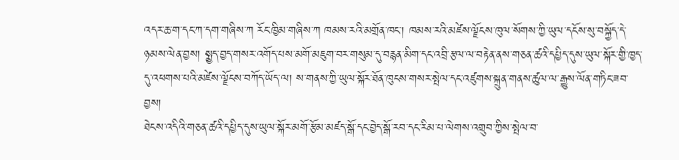འདར་ཆ་ག་དང་ཀ་དག་གཞིས་ཀ རོང་ཁྱིམ་གཞིས་ཀ ཁམས་རའི་མགྲོན་ཁང་། ཁམས་རའི་མཛེས་ལྗོངས་ཁུལ་སོགས་ཀྱི་ཡུལ་དངོས་སུ་བསྐྱོད་དེ་ཉམས་ལེན་བྱས། སྨྱད་བྱད་གསར་འགོད་པས་མགོ་མཇུག་བར་གསུམ་དུ་བརྙན་མིག་དང་འབྲི་རྩལ་ལ་བརྟེན་ནས་གཅན་ཚའི་དཔྱིད་དུས་ཡུལ་སྐོར་གྱི་ཁྱད་དུ་འཕགས་པའི་མཛེས་ལྗོངས་བཀོད་ཡོད་ལ། ས་གནས་ཀྱི་ཡུལ་སྐོར་ཐོན་ཁུངས་གསར་སྤེལ་དང་འཛུགས་སྐྲུན་གནས་ཚུལ་ལ་རྒྱུས་ལོན་གཏིང་ཟབ་བྱས།
ཐེངས་འདིའི་གཅན་ཚའི་དཔྱིད་དུས་ཡུལ་སྐོར་མགོ་རྩོམ་མཛད་སྒོ་དང་བྱེད་སྒོ་རབ་དང་རིམ་པ་ལེགས་འགྲུབ་ཀྱིས་སྤེལ་བ་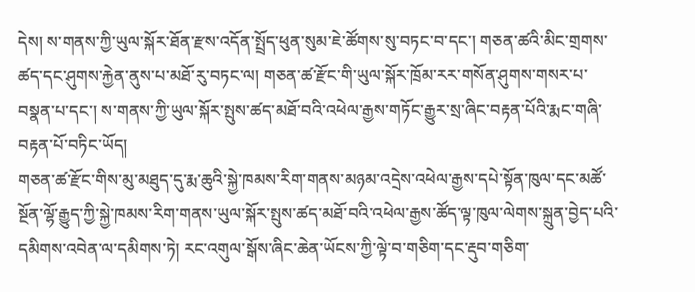དེས། ས་གནས་ཀྱི་ཡུལ་སྐོར་ཐོན་རྫས་འདོན་སྤྲོད་ཕུན་སུམ་ཇེ་ཚོགས་སུ་བཏང་བ་དང་། གཅན་ཚའི་མིང་གྲགས་ཚད་དང་ཤུགས་རྐྱེན་ནུས་པ་མཐོ་རུ་བཏང་ལ། གཅན་ཚ་རྫོང་གི་ཡུལ་སྐོར་ཁྲོམ་རར་གསོན་ཤུགས་གསར་པ་བསྣན་པ་དང་། ས་གནས་ཀྱི་ཡུལ་སྐོར་སྤུས་ཚད་མཐོ་བའི་འཕེལ་རྒྱས་གཏོང་རྒྱུར་སྲ་ཞིང་བརྟན་པོའི་རྨང་གཞི་བརྟན་པོ་བཏིང་ཡོད།
གཅན་ཚ་རྫོང་གིས་མུ་མཐུད་དུ་རྨ་ཆུའི་སྐྱེ་ཁམས་རིག་གནས་མཉམ་འདྲེས་འཕེལ་རྒྱས་དཔེ་སྟོན་ཁུལ་དང་མཚོ་སྔོན་ལྷོ་རྒྱུད་ཀྱི་སྐྱེ་ཁམས་རིག་གནས་ཡུལ་སྐོར་སྤུས་ཚད་མཐོ་བའི་འཕེལ་རྒྱས་ཚོད་ལྟ་ཁུལ་ལེགས་སྐྲུན་བྱེད་པའི་དམིགས་འབེན་ལ་དམིགས་ཏེ། རང་འགུལ་སྒོས་ཞིང་ཆེན་ཡོངས་ཀྱི་ལྟེ་བ་གཅིག་དང་རྡུབ་གཅིག་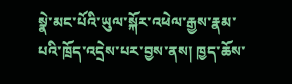སྣེ་མང་པོའི་ཡུལ་སྐོར་འཕེལ་རྒྱས་རྣམ་པའི་ཁྲོད་འདྲེས་པར་བྱས་ནས། ཁྱད་ཆོས་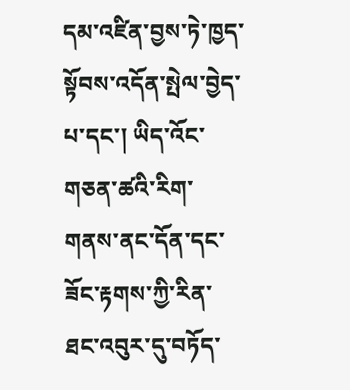དམ་འཛིན་བྱས་ཏེ་ཁྱད་སྟོབས་འདོན་སྤེལ་བྱེད་པ་དང་། ཡིད་འོང་གཅན་ཚའི་རིག་གནས་ནང་དོན་དང་ཟོང་རྟགས་ཀྱི་རིན་ཐང་འབུར་དུ་བཏོད་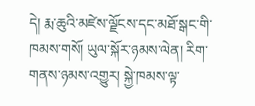དེ། རྨ་ཆུའི་མཛེས་ལྗོངས་དང་མཐོ་སྒང་གི་ཁམས་གསོ། ཡུལ་སྐོར་ཉམས་ལེན། རིག་གནས་ཉམས་འགྱུར། སྐྱེ་ཁམས་ལྟ་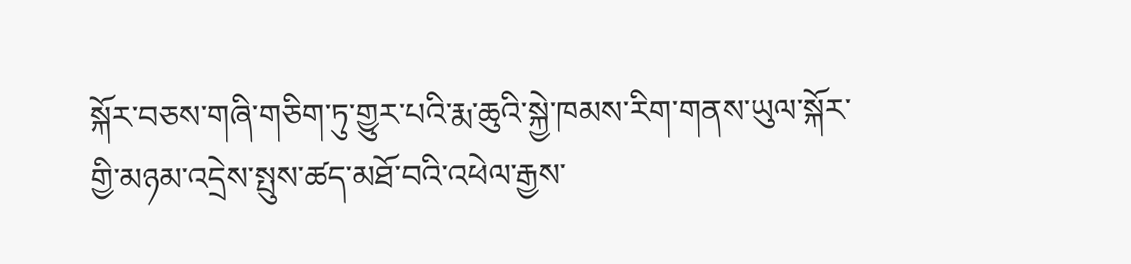སྐོར་བཅས་གཞི་གཅིག་ཏུ་གྱུར་པའི་རྨ་ཆུའི་སྐྱེ་ཁམས་རིག་གནས་ཡུལ་སྐོར་གྱི་མཉམ་འདྲེས་སྤུས་ཚད་མཐོ་བའི་འཕེལ་རྒྱས་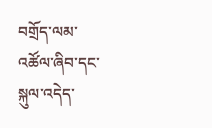བགྲོད་ལམ་འཚོལ་ཞིབ་དང་སྐུལ་འདེད་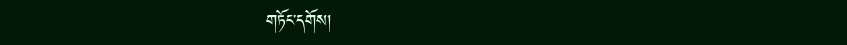གཏོང་དགོས།